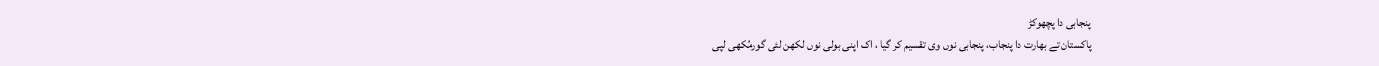پنجابی دا پچھوکڑ
پاکستان تے بھارت دا پنجاب، پنجابی نوں وی تقسیم کر گیا ، اک اپنی بولی نوں لکھن لئی گورمُکھی لپی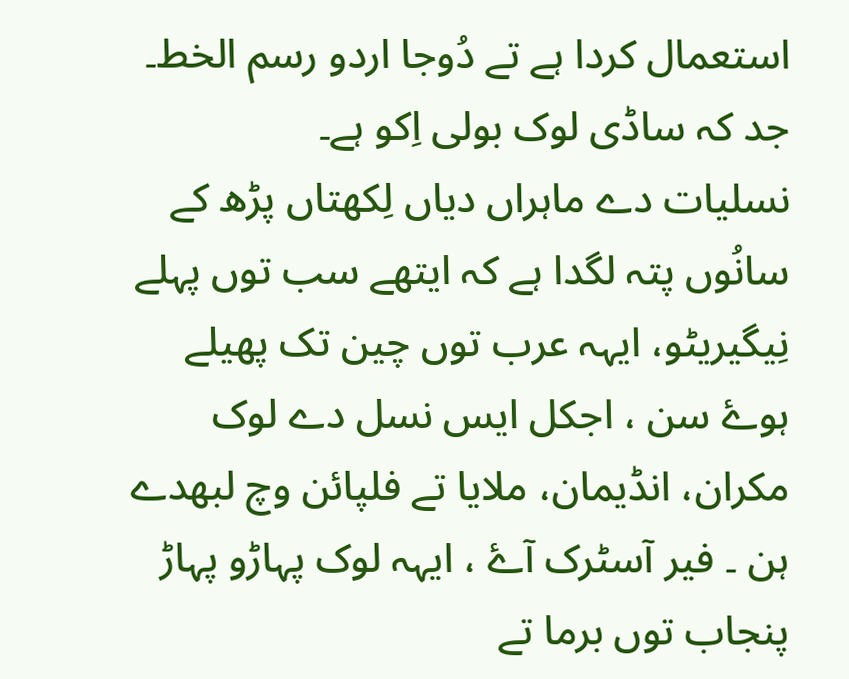استعمال کردا ہے تے دُوجا اردو رسم الخط۔ جد کہ ساڈی لوک بولی اِکو ہے۔
نسلیات دے ماہراں دیاں لِکھتاں پڑھ کے سانُوں پتہ لگدا ہے کہ ایتھے سب توں پہلے نِیگیریٹو، ایہہ عرب توں چین تک پھیلے ہوۓ سن ، اجکل ایس نسل دے لوک مکران، انڈیمان، ملایا تے فلپائن وچ لبھدے ہن ۔ فیر آسٹرک آۓ ، ایہہ لوک پہاڑو پہاڑ پنجاب توں برما تے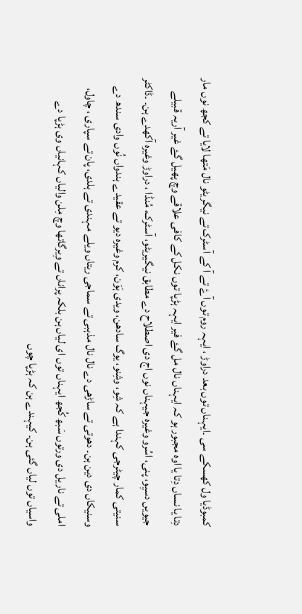کمبوڈیا ول کھسکے سی ۔ایہناں توں بعد دراوڑ ، ایہہ روم توں آۓ تے آ کے آسٹرک تے نیگریٹو نال مَتھا لایا تے کجھ نوں مار دِتا یا نساں دِتا یا اوہ مجبور ہو کہ ایہناں نال مل گۓ فیر ایہہ ہڑپا توں نکل کے کافی علاقے وچ پھیل گۓ غیر آریہ قبیلے جیویں دسیِو، پنی، اسُرو وغیرہ جیہناں نوں اج دی اصطلاح دے مطابق نیگیریٹو، آسٹرک، مُنڈا ، دراوڑ وغیرہ آکھدے ہن۔ ۔ڈاکٹر سنیتی کمار چیٹرجی کہندا ہے کہ شِو، وشِنو، یوگ سادھن، ویدی ہَوَن، کرم وغیرہ دیو تے عقیدے ہندواں نُوں وادی سندھ دے وسنیکاں دی دین ہن۔ دھوتی تے ساڑھی دے نال نال مذہبی تے سماجی ریتاں ویلے مہندی تے ہلدی، پان تے سپاری ، چاول، املی تے ناریل دی ورتوں سَبھ کُجھ ایہناں توں ای لیاں ہن بلکہ پراناں تے وِیرگاتھا وچ مِلن والیاں کہانیاں وی ہڑپا دے واسیاں توں لیاں گئی ہن۔ کیہندے ہن کہ ہڑپا چوں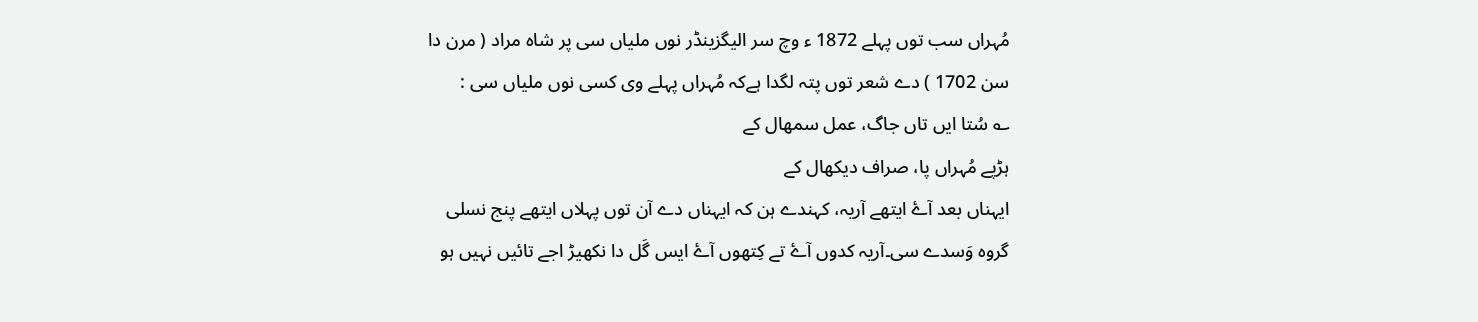مُہراں سب توں پہلے 1872 ء وچ سر الیگزینڈر نوں ملیاں سی پر شاہ مراد ( مرن دا سن 1702 ) دے شعر توں پتہ لگدا ہےکہ مُہراں پہلے وی کسی نوں ملیاں سی :
؎ سُتا ایں تاں جاگ، عمل سمھال کے
ہڑپے مُہراں پا، صراف دیکھال کے
ایہناں بعد آۓ ایتھے آریہ، کہندے ہن کہ ایہناں دے آن توں پہلاں ایتھے پنج نسلی گروہ وَسدے سی۔آریہ کدوں آۓ تے کِتھوں آۓ ایس گَل دا نکھیڑ اجے تائیں نہیں ہو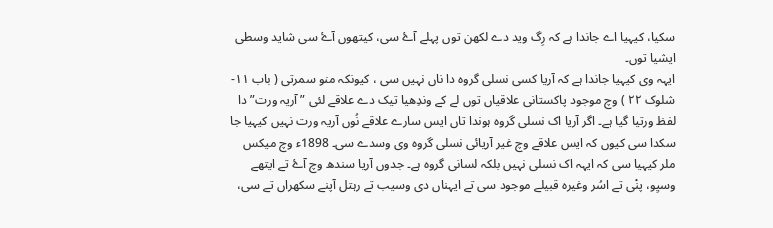سکیا، کیہیا اے جاندا ہے کہ رِگ وید دے لکھن توں پہلے آۓ سی، کیتھوں آۓ سی شاید وسطی ایشیا توں۔
ایہہ وی کیہیا جاندا ہے کہ آریا کسی نسلی گروہ دا ناں نہیں سی ، کیونکہ منو سمرتی ( باب ١١- شلوک ٢٢ ) وچ موجود پاکستانی علاقیاں توں لے کے وندِھیا تیک دے علاقے لئی ” آریہ ورت” دا لفظ ورتیا گیا ہے۔ اگر آریا اک نسلی گروہ ہوندا تاں ایس سارے علاقے نُوں آریہ ورت نہیں کیہیا جا سکدا سی کیوں کہ ایس علاقے وچ غیر آریائی نسلی گروہ وی وسدے سی۔ 1898ء وچ میکس ملر کیہیا سی کہ ایہہ اک نسلی نہیں بلکہ لسانی گروہ ہے۔ جدوں آریا سندھ وچ آۓ تے ایتھے وسیِو، پنْی تے اسُر وغیرہ قبیلے موجود سی تے ایہناں دی وسیب تے رہتل آپنے سکھراں تے سی،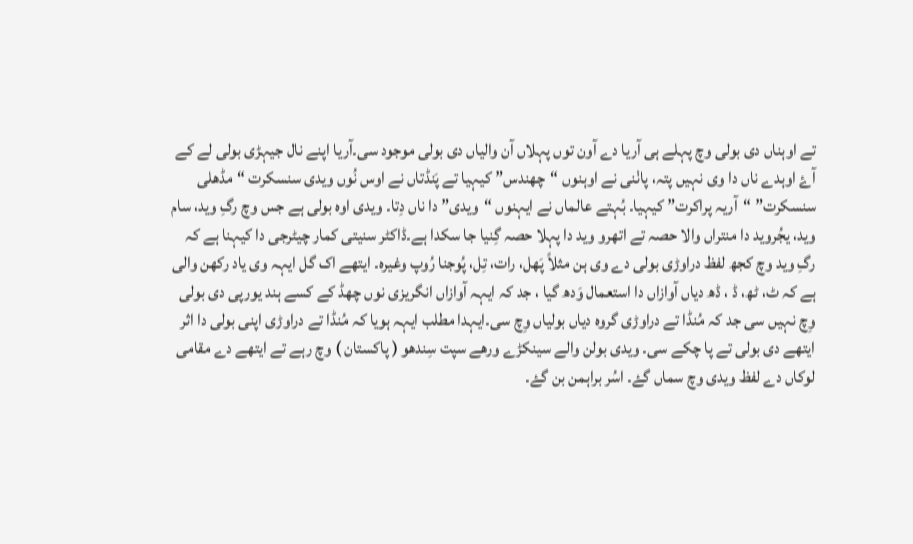تے اوہناں دی بولی وچ پہلے ہی آریا دے آون توں پہلاں آن والیاں دی بولی موجود سی۔آریا اپنے نال جیہڑی بولی لے کے آۓ اوہدے ناں دا وی نہیں پتہ، پانْنی نے اوہنوں “چھندس” کیہیا تے پَنڈتاں نے اوس نُوں ویدی سنسکرت “مڈھلی سنسکرت” “آریہ پراکرت” کیہیا۔ بُہتے عالماں نے ایہنوں “ویدی” دا ناں دِتا۔ ویدی اوہ بولی ہے جس وچ رگِ وید، سام وید، یجُروید دا منتراں والا حصہ تے اتھرو وید دا پہلا حصہ گِنیا جا سکدا ہے۔ڈاکٹر سنیتی کمار چیٹرجی دا کیہنا ہے کہ رگِ وید وچ کجھ لفظ دراوڑی بولی دے وی ہن مثلاً پَھل، رات، تِل، پُوجنا رُوپ وغیرہ۔ ایتھے اک گل ایہہ وی یاد رکھن والی ہے کہ ٹ، ٹھ، ڈ ، ڈھ دیاں آوازاں دا استعمال وَدھ گیا ، جد کہ ایہہ آوازاں انگریزی نوں چھڈ کے کسے ہند یورپی دی بولی وِچ نہیں سی جد کہ مُنڈا تے دراوڑی گروہ دیاں بولیاں وِچ سی۔ایہدا مطلب ایہہ ہویا کہ مُنڈا تے دراوڑی اپنی بولی دا اثر ایتھے دی بولی تے پا چکے سی۔ ویدی بولن والے سینکڑے ورھے سپت سِندھو ( پاکستان ) وچ رہے تے ایتھے دے مقامی لوکاں دے لفظ ویدی وچ سماں گۓ۔ اسُر براہمن بن گۓ۔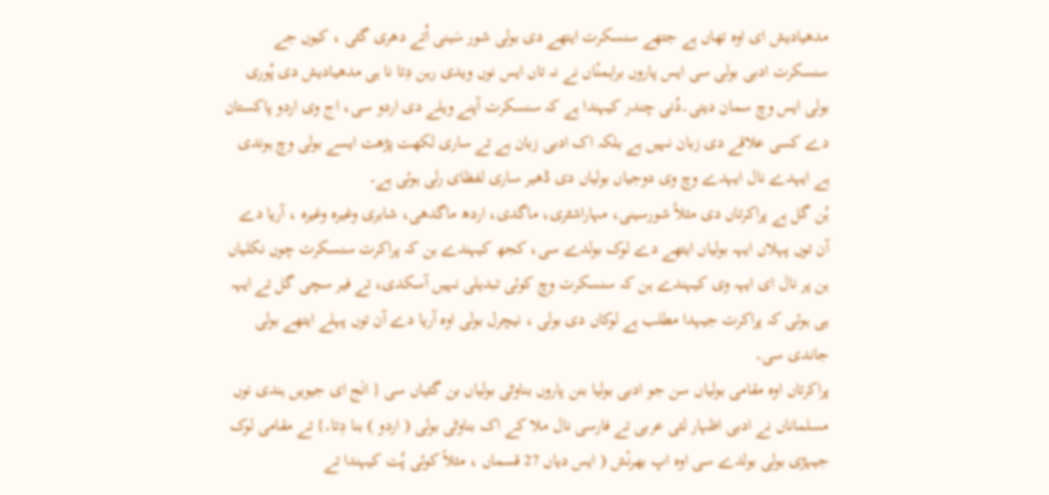مدھیادیش ای اوہ تھاں ہے جتھے سنسکرت ایتھے دی بولی شور سَینی اُتے دھری گئی ، کیوں جے سنسکرت ادبی بولی سی ایس پاروں براہمنْاں نے نہ تاں ایس نوں ویدی رہن دِتا نا ہی مدھیادیش دی پُوری بولی ایس وچ سمان دیتی۔دُنی چندر کیہندا ہے کہ سنسکرت آپنے ویلے دی اردو سی، اج وی اردو پاکستان دے کسی علاقے دی زبان نہیں ہے بلکہ اک ادبی زبان ہے تے ساری لکھت پڑھت ایسے بولی وچ ہوندی ہے ایہدے نال ایہدے وچ وی دوجیاں بولیاں دی ڈھیر ساری لفظای رلی ہوئی ہے۔
ہُن گل ہے پراکرتاں دی مثلاً شورسینی، مہاراشٹری، ماگدی، اردھ ماگدھی، شابری وغیرہ وغیرہ ، آریا دے آن توں پہلاں ایہہ بولیاں ایتھے دے لوک بولدے سی، کجھ کیہندے ہن کہ پراکرت سنسکرت چوں نکلیاں ہن پر نال ای ایہہ وی کیہندے ہن کہ سنسکرت وچ کوئی تبدیلی نہیں آسکدی، تے فیر سچی گل تے ایہہ ہی ہوئی کہ پراکرت جیہدا مطلب ہے لوکاں دی بولی ، نیچرل بولی اوہ آریا دے آن توں پہلے ایتھے بولی جاندی سی۔
پراکرتاں اوہ مقامی بولیاں سن جو ادبی بولیا بنن پاروں بناوٹی بولیاں بن گئیاں سی { انٛج ای جیویں ہندی نوں مسلماناں نے ادبی اظہار لئی عربی تے فارسی نال ملا کے اک بناوٹی بولی ( اردو ) بنا دِتا۔} تے مقامی لوک جیہڑی بولی بولدے سی اوہ اپ بھرنْش ( ایس دیاں 27 قسماں ، مثلاً کوئی پُت کیہندا تے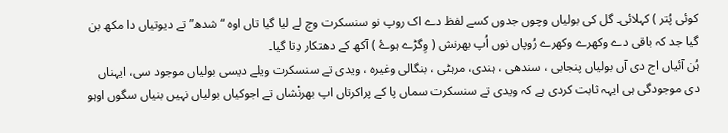کوئی پُتر ) کہلائی۔ گل کی بولیاں وچوں جدوں کسے لفظ دے اک روپ نو سنسکرت وچ لے لیا گیا تاں اوہ “شدھ” تے دیوتیاں دا مکھ بن گیا جد کہ باقی دے وکھرے وکھرے رُوپاں نوں اُپ بھرنش ( وِگڑے ہوۓ ) آکھ کے دھتکار دِتا گیا۔
ہُن آئیاں اج دی آں بولیاں پنجابی ، سندھی ، ہندی، مرہٹی ، بنگالی وغیرہ ، ویدی تے سنسکرت ویلے دیسی بولیاں موجود سی، ایہناں دی موجودگی ہی ایہہ ثابت کردی ہے کہ ویدی تے سنسکرت سماں پا کے پراکرتاں اپ بھرنْشاں تے اجوکیاں بولیاں نہیں بنیاں سگوں اوہو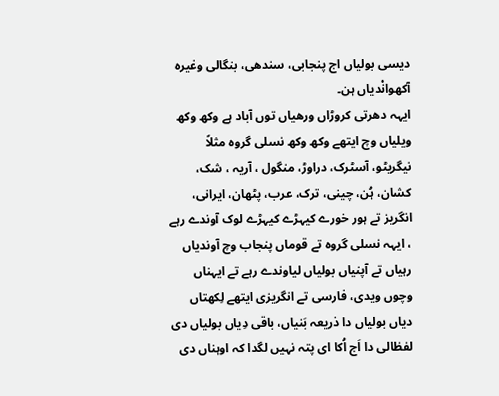دیسی بولیاں اج پنجابی، سندھی، بنگالی وغیرہ آکھوانْدیاں ہن۔
ایہہ دھرتی کروڑاں ورھیاں توں آباد ہے وکھ وکھ ویلیاں وچ ایتھے وکھ وکھ نسلی گروہ مثلاً نیگریٹو، آسٹرک، دراوڑ، منگول ، آریہ ، شک، کشان، ہُن، چینی، ترک، عرب، پٹھان، ایرانی، انگریز تے ہور خورے کیہڑے کیہڑے لوک آوندے رہے ، ایہہ نسلی گروہ تے قوماں پنجاب وچ آوندیاں رہیاں تے آپنیاں بولیاں لیاوندے رہے تے ایہناں وچوں ویدی، فارسی تے انگریزی ایتھے لِکھتاں دیاں بولیاں دا ذریعہ بَنیاں، باقی دِیاں بولیاں دی لفظالی دا اَج اُکا ای پتہ نہیں لگدا کہ اوہناں دی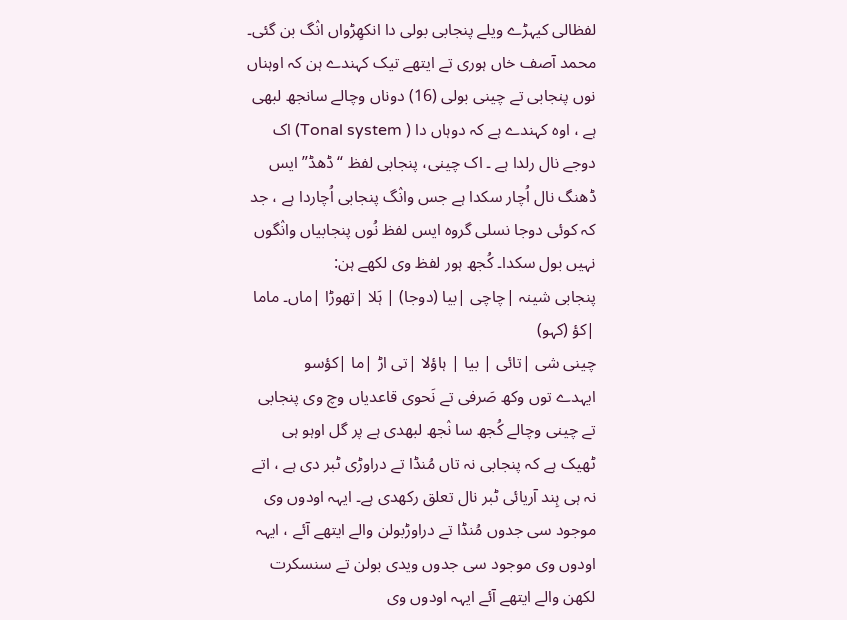لفظالی کیہڑے ویلے پنجابی بولی دا انکھِڑواں انٛگ بن گئی۔
محمد آصف خاں ہوری تے ایتھے تیک کہندے ہن کہ اوہناں نوں پنجابی تے چینی بولی (16) دوناں وچالے سانجھ لبھی ہے ، اوہ کہندے ہے کہ دوہاں دا ( Tonal system) اک دوجے نال رلدا ہے ۔ اک چینی، پنجابی لفظ “ڈھڈ” ایس ڈھنگ نال اُچار سکدا ہے جس وانٛگ پنجابی اُچاردا ہے ، جد کہ کوئی دوجا نسلی گروہ ایس لفظ نُوں پنجابیاں وانٛگوں نہیں بول سکدا۔ کُجھ ہور لفظ وی لکھے ہن:
پنجابی شینہ |چاچی |بیا (دوجا) | ہَلا |تھوڑا |ماں۔ ماما |کؤ (کہو)
چینی شی |تائی | بیا | ہاؤلا |تی اڑ |ما |کؤسو
ایہدے توں وکھ صَرفی تے نَحوی قاعدیاں وچ وی پنجابی تے چینی وچالے کُجھ سا نٛجھ لبھدی ہے پر گل اوہو ہی ٹھیک ہے کہ پنجابی نہ تاں مُنڈا تے دراوڑی ٹبر دی ہے ، اتے نہ ہی ہِند آریائی ٹبر نال تعلق رکھدی ہے۔ ایہہ اودوں وی موجود سی جدوں مُنڈا تے دراوڑبولن والے ایتھے آئے ، ایہہ اودوں وی موجود سی جدوں ویدی بولن تے سنسکرت لکھن والے ایتھے آئے ایہہ اودوں وی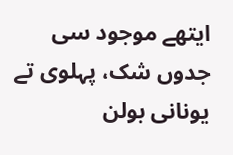ایتھے موجود سی جدوں شک، پہلوی تے یونانی بولن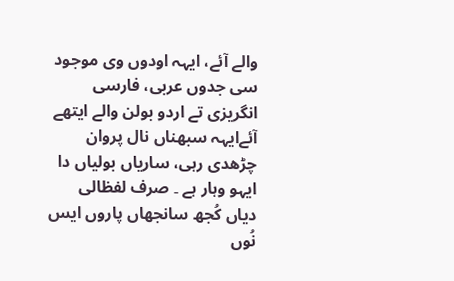والے آئے، ایہہ اودوں وی موجود سی جدوں عربی، فارسی انگریزی تے اردو بولن والے ایتھے آئےایہہ سبھناں نال پروان چڑھدی رہی، ساریاں بولیاں دا ایہو وہار ہے ۔ صرف لفظالی دیاں کُجھ سانجھاں پاروں ایس نُوں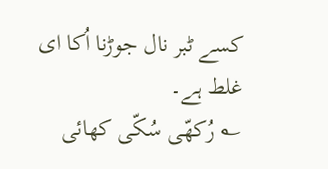کسے ٹبر نال جوڑنا اُکا ای غلط ہے۔
؎ رُکھّی سُکّی کھائی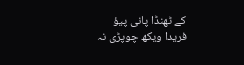کے ٹھنڈا پانی پیؤ
فریدا ویکھ چوپڑی نہ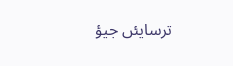ترسایئں جیؤ